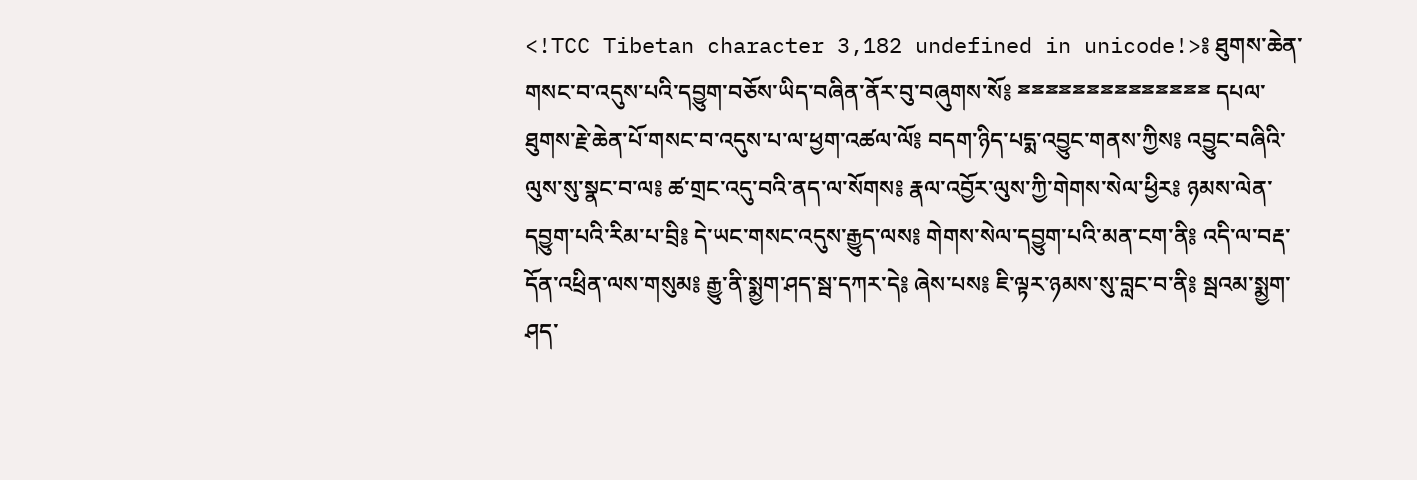<!TCC Tibetan character 3,182 undefined in unicode!>༔ ཐུགས་ཆེན་གསང་བ་འདུས་པའི་དབྱུག་བཅོས་ཡིད་བཞིན་ནོར་བུ་བཞུགས་སོ༔ ྈྈྈྈྈྈྈྈྈྈྈྈྈྈ དཔལ་ཐུགས་རྗེ་ཆེན་པོ་གསང་བ་འདུས་པ་ལ་ཕྱག་འཚལ་ལོ༔ བདག་ཉིད་པདྨ་འབྱུང་གནས་ཀྱིས༔ འབྱུང་བཞིའི་ལུས་སུ་སྣང་བ་ལ༔ ཚ་གྲང་འདུ་བའི་ནད་ལ་སོགས༔ རྣལ་འབྱོར་ལུས་ཀྱི་གེགས་སེལ་ཕྱིར༔ ཉམས་ལེན་དབྱུག་པའི་རིམ་པ་བྲི༔ དེ་ཡང་གསང་འདུས་རྒྱུད་ལས༔ གེགས་སེལ་དབྱུག་པའི་མན་ངག་ནི༔ འདི་ལ་བརྡ་དོན་འཕྲིན་ལས་གསུམ༔ རྒྱུ་ནི་སྨྱག་ཤད་སྦ་དཀར་དེ༔ ཞེས་པས༔ ཇི་ལྟར་ཉམས་སུ་བླང་བ་ནི༔ སྦའམ་སྨྱག་ཤད་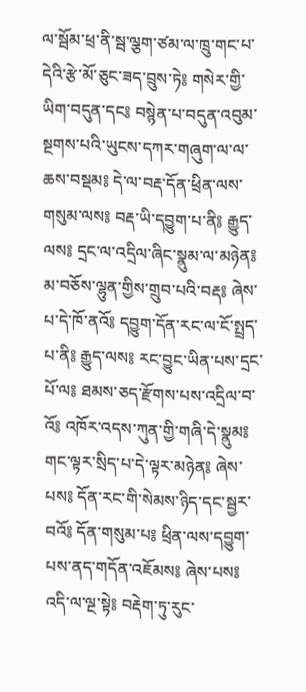ལ་སྦོམ་ཕྲ་ནི་སྦ་ལྕག་ཙམ་ལ་ཁྲུ་གང་པ་དེའི་རྩེ་མོ་ཅུང་ཟད་བྲུས་ཏེ༔ གསེར་གྱི་ཡིག་བདུན་དང༔ བསྙེན་པ་བདུན་འབུམ་སྔགས་པའི་ཡུངས་དཀར་གཞུག་ལ་ལ་ཆས་བསྡམ༔ དེ་ལ་བརྡ་དོན་ཕྲིན་ལས་གསུམ་ལས༔ བརྡ་ཡི་དབྱུག་པ་ནི༔ རྒྱུད་ལས༔ དྲང་ལ་འདྲིལ་ཞིང་སྣུམ་ལ་མཉེན༔ མ་བཅོས་ལྷུན་གྱིས་གྲུབ་པའི་བརྡ༔ ཞེས་པ་དེ་ཁོ་ནའོ༔ དབྱུག་དོན་རང་ལ་ངོ་སྤྲད་པ་ནི༔ རྒྱུད་ལས༔ རང་བྱུང་ཡིན་པས་དྲང་པོ་ལ༔ ཐམས་ཅད་རྫོགས་པས་འདྲིལ་བ་འོ༔ འཁོར་འདས་ཀུན་གྱི་གཞི་དེ་སྣུམ༔ གང་ལྟར་སྲིད་པ་དེ་ལྟར་མཉེན༔ ཞེས་པས༔ དོན་རང་གི་སེམས་ཉིད་དང་སྦྱར་བའོ༔ དོན་གསུམ་པ༔ ཕྲིན་ལས་དབྱུག་པས་ནད་གདོན་འཇོམས༔ ཞེས་པས༔ འདི་ལ་ལྔ་སྟེ༔ བརྡེག་ཏུ་རུང་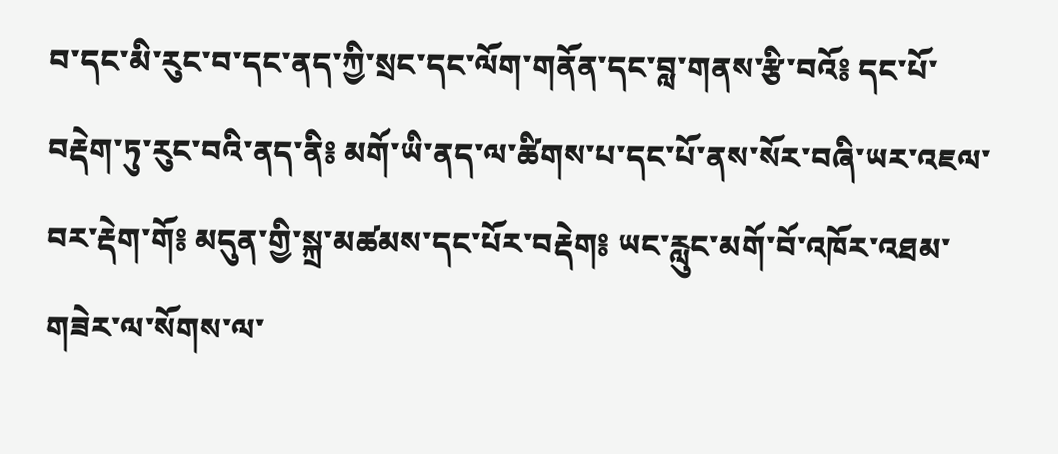བ་དང་མི་རུང་བ་དང་ནད་ཀྱི་སྲང་དང་ལོག་གནོན་དང་བླ་གནས་རྩི་བའོ༔ དང་པོ་བརྡེག་ཏུ་རུང་བའི་ནད་ནི༔ མགོ་ཡི་ནད་ལ་ཚིགས་པ་དང་པོ་ནས་སོར་བཞི་ཡར་འཇལ་བར་རྡེག་གོ༔ མདུན་གྱི་སྐྲ་མཚམས་དང་པོར་བརྡེག༔ ཡང་རླུང་མགོ་བོ་འཁོར་འཐམ་གཟེར་ལ་སོགས་ལ་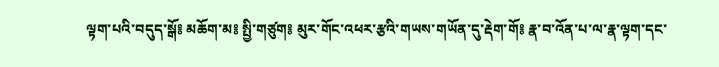ལྟག་པའི་བདུད་སྒོ༔ མཆོག་མ༔ སྤྱི་གཙུག༔ མུར་གོང་འཕར་རྩའི་གཡས་གཡོན་དུ་རྡེག་གོ༔ རྣ་བ་འོན་པ་ལ་རྣ་ལྟག་དང་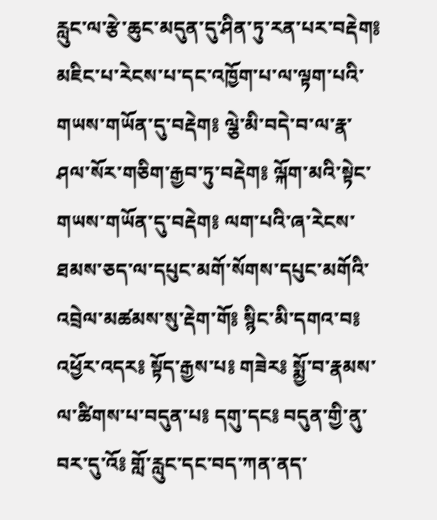རླུང་ལ་རྩེ་ཆུང་མདུན་དུ་ཤིན་ཏུ་རན་པར་བརྡེག༔ མཇིང་པ་རེངས་པ་དང་འཁྱོག་པ་ལ་ལྟག་པའི་གཡས་གཡོན་དུ་བརྡེག༔ ལྕེ་མི་བདེ་བ་ལ་རྣ་ཤལ་སོར་གཅིག་རྒྱབ་ཏུ་བརྡེག༔ ལྐོག་མའི་སྟེང་གཡས་གཡོན་དུ་བརྡེག༔ ལག་པའི་ཞ་རེངས་ཐམས་ཅད་ལ་དཔུང་མགོ་སོགས་དཔུང་མགོའི་འབྲེལ་མཚམས་སུ་རྡེག་གོ༔ སྙིང་མི་དགའ་བ༔ འཕྱོར་འདར༔ སྟོད་རྒྱས་པ༔ གཟེར༔ སྨྱོ་བ་རྣམས་ལ་ཚིགས་པ་བདུན་པ༔ དགུ་དང༔ བདུན་གྱི་ནུ་བར་དུ་འོ༔ གློ་རླུང་དང་བད་ཀན་ནད་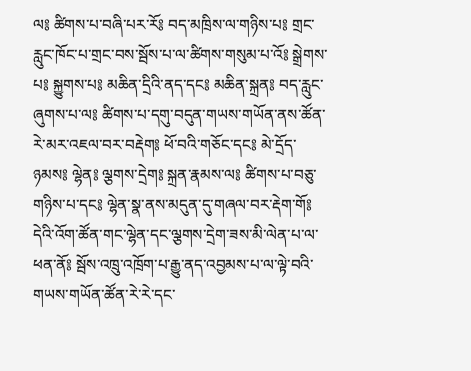ལ༔ ཚིགས་པ་བཞི་པར་རོ༔ བད་མཁྲིས་ལ་གཉིས་པ༔ གྲང་རླུང་ཁོང་པ་གྲང་བས་སྦོས་པ་ལ་ཚིགས་གསུམ་པ་འོ༔ སྒྲེགས་པ༔ སྐྱུགས་པ༔ མཆིན་དྲིའི་ནད་དང༔ མཆིན་སྐྲན༔ བད་རླུང་ཞུགས་པ་ལ༔ ཚིགས་པ་དགུ་བདུན་གཡས་གཡོན་ནས་ཚོན་རེ་མར་འཇལ་བར་བརྡེག༔ ཕོ་བའི་གཅོང་དང༔ མེ་དྲོད་ཉམས༔ ལྷེན༔ ལྕགས་དྲེག༔ སྐྲན་རྣམས་ལ༔ ཚིགས་པ་བཅུ་གཉིས་པ་དང༔ ལྷེན་སྣ་ནས་མདུན་དུ་གཞལ་བར་རྡེག་གོ༔ དེའི་འོག་ཚོན་གང་ལྷེན་དང་ལྕགས་དྲེག་ཟས་མི་ལེན་པ་ལ་ཕན་ནོ༔ སྦོས་འཁྲུ་འཁྲོག་པ་རྒྱུ་ནད་འབྱམས་པ་ལ་ལྟེ་བའི་གཡས་གཡོན་ཚོན་རེ་རེ་དང་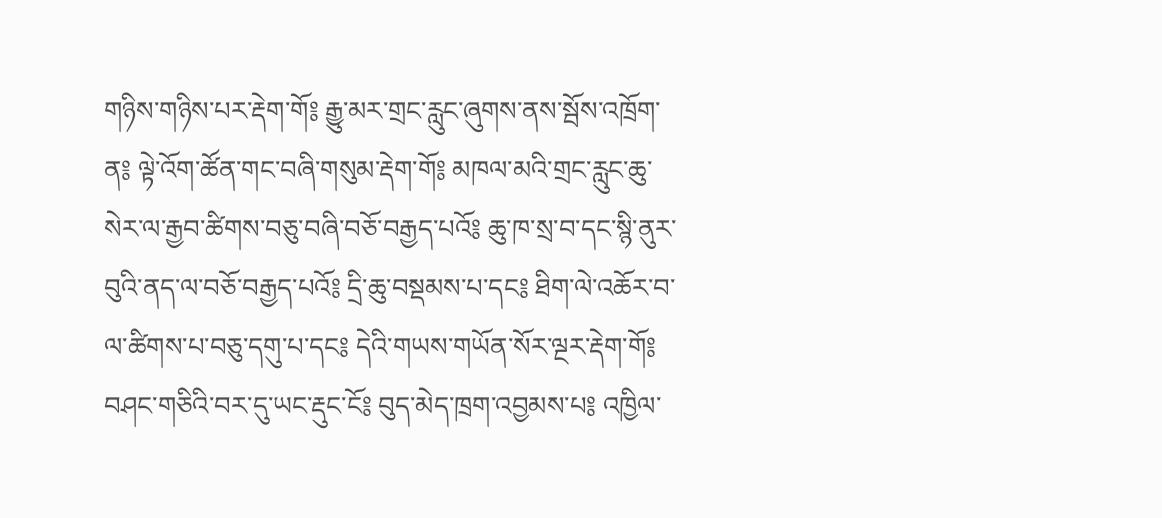གཉིས་གཉིས་པར་རྡེག་གོ༔ རྒྱུ་མར་གྲང་རླུང་ཞུགས་ནས་སྦོས་འཁྲོག་ན༔ ལྟེ་འོག་ཚོན་གང་བཞི་གསུམ་རྡེག་གོ༔ མཁལ་མའི་གྲང་རླུང་ཆུ་སེར་ལ་རྒྱབ་ཚིགས་བཅུ་བཞི་བཅོ་བརྒྱད་པའོ༔ ཆུ་ཁ་སྲ་བ་དང་སྙི་ནུར་བུའི་ནད་ལ་བཅོ་བརྒྱད་པའོ༔ དྲི་ཆུ་བསྡམས་པ་དང༔ ཐིག་ལེ་འཆོར་བ་ལ་ཚིགས་པ་བཅུ་དགུ་པ་དང༔ དེའི་གཡས་གཡོན་སོར་ལྔར་རྡེག་གོ༔ བཤང་གཅིའི་བར་དུ་ཡང་རྡུང་ངོ༔ བུད་མེད་ཁྲག་འབྱམས་པ༔ འཁྱིལ་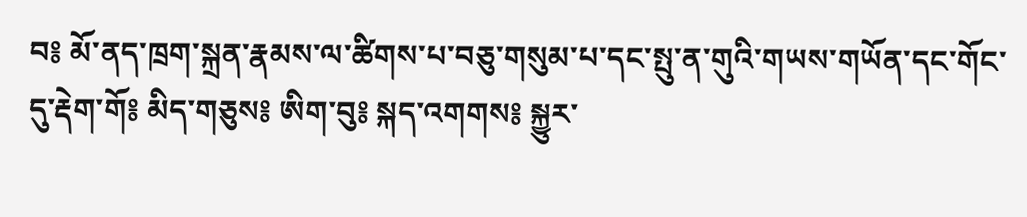བ༔ མོ་ནད་ཁྲག་སྐྲན་རྣམས་ལ་ཚིགས་པ་བཅུ་གསུམ་པ་དང་སྤུ་ན་གུའི་གཡས་གཡོན་དང་གོང་དུ་རྡེག་གོ༔ མིད་གཅུས༔ ཨིག་བུ༔ སྐད་འགགས༔ སྐྱུར་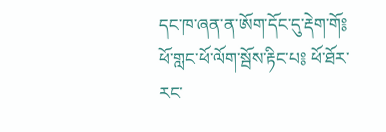དང་ཁ་ཞན་ན་ཨོག་དོང་དུ་རྡེག་གོ༔ ཕོ་གླང་ཕོ་ལོག་སྦོས་རྟིང་པ༔ ཕོ་ཐོར་རང་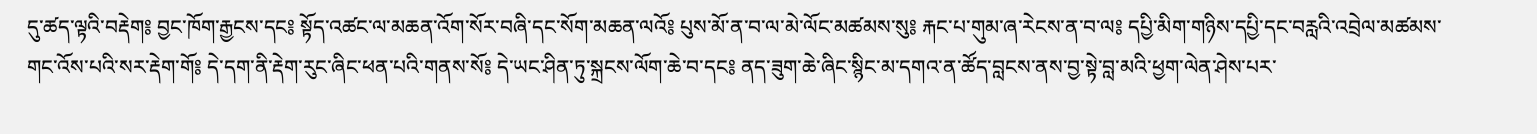དུ་ཚད་ལྟའི་བརྡེག༔ བྱང་ཁོག་རྒྱངས་དང༔ སྟོད་འཚང་ལ་མཆན་འོག་སོར་བཞི་དང་སོག་མཆན་ལའོ༔ པུས་མོ་ན་བ་ལ་མེ་ལོང་མཚམས་སུ༔ རྐང་པ་གུམ་ཞ་རེངས་ན་བ་ལ༔ དཔྱི་མིག་གཉིས་དཔྱི་དང་བརླའི་འབྲེལ་མཚམས་གང་འོས་པའི་སར་རྡེག་གོ༔ དེ་དག་ནི་རྡེག་རུང་ཞིང་ཕན་པའི་གནས་སོ༔ དེ་ཡང་ཤིན་ཏུ་སྐྲངས་ལོག་ཆེ་བ་དང༔ ནད་ཟུག་ཆེ་ཞིང་སྙིང་མ་དགའ་ན་ཚོད་བླངས་ནས་བྱ་སྟེ་བླ་མའི་ཕྱག་ལེན་ཤེས་པར་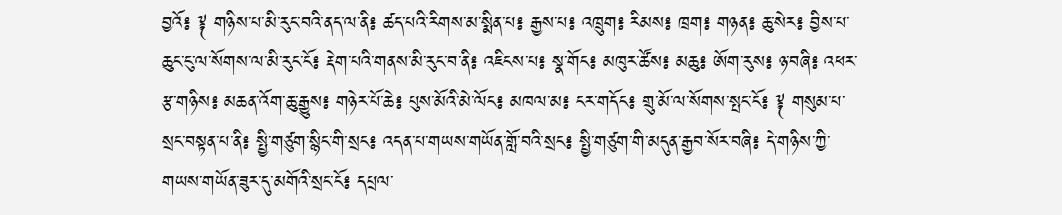བྱའོ༔ ༈ གཉིས་པ་མི་རུང་བའི་ནད་ལ་ནི༔ ཚད་པའི་རིགས་མ་སྨིན་པ༔ རྒྱས་པ༔ འཁྲུག༔ རིམས༔ ཁྲག༔ གཉན༔ ཆུ་སེར༔ བྱིས་པ་ཆུང་ངུ་ལ་སོགས་ལ་མི་རུང་ངོ༔ རྡེག་པའི་གནས་མི་རུང་བ་ནི༔ འཇིངས་པ༔ སྣ་གོང༔ མཁུར་ཚོས༔ མཆུ༔ ཨོག་རུས༔ ཉ་བཞི༔ འཕར་རྩ་གཉིས༔ མཆན་འོག་ཆུ་རྒྱུས༔ གཉེར་པོ་ཆེ༔ པུས་མོའི་མེ་ལོང༔ མཁལ་མ༔ ངར་གདོང༔ གྲུ་མོ་ལ་སོགས་སྤང་ངོ༔ ༈ གསུམ་པ་སྲང་བསྟན་པ་ནི༔ སྤྱི་གཙུག་སྙིང་གི་སྲང༔ འདན་པ་གཡས་གཡོན་གློ་བའི་སྲང༔ སྤྱི་གཙུག་གི་མདུན་རྒྱབ་སོར་བཞི༔ དེ་གཉིས་ཀྱི་གཡས་གཡོན་ཟུར་དུ་མགོའི་སྲང་ངོ༔ དཔྲལ་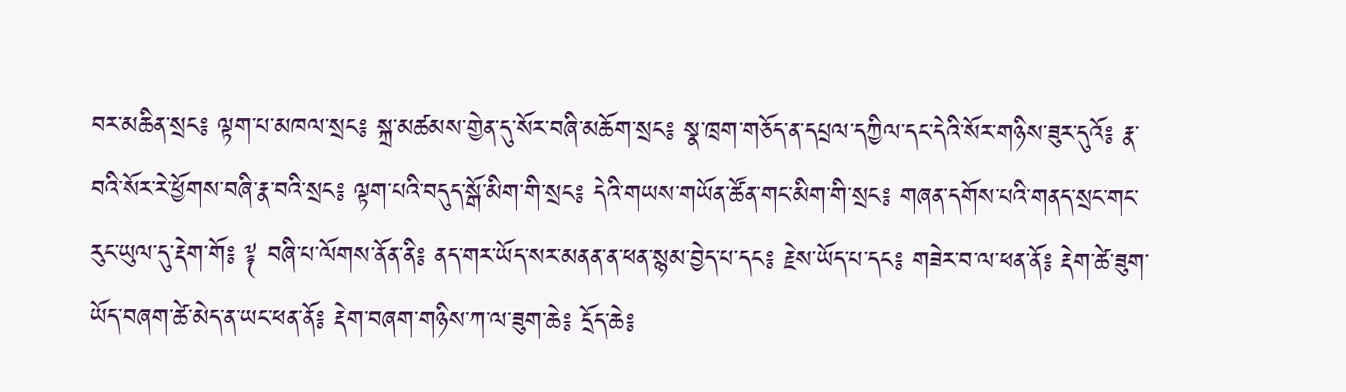བར་མཆིན་སྲང༔ ལྟག་པ་མཁལ་སྲང༔ སྐྲ་མཚམས་གྱེན་དུ་སོར་བཞི་མཆོག་སྲང༔ སྣ་ཁྲག་གཅོད་ན་དཔྲལ་དཀྱིལ་དང་དེའི་སོར་གཉིས་ཟུར་དུའོ༔ རྣ་བའི་སོར་རེ་ཕྱོགས་བཞི་རྣ་བའི་སྲང༔ ལྟག་པའི་བདུད་སྒོ་མིག་གི་སྲང༔ དེའི་གཡས་གཡོན་ཚོན་གང་མིག་གི་སྲང༔ གཞན་དགོས་པའི་གནད་སྲང་གང་རུང་ཡུལ་དུ་རྡེག་གོ༔ ༈ བཞི་པ་ལོགས་ནོན་ནི༔ ནད་གར་ཡོད་སར་མནན་ན་ཕན་སྙམ་བྱེད་པ་དང༔ རྗེས་ཡོད་པ་དང༔ གཟེར་བ་ལ་ཕན་ནོ༔ རྡེག་ཚེ་ཟུག་ཡོད་བཞག་ཚེ་མེད་ན་ཡང་ཕན་ནོ༔ རྡེག་བཞག་གཉིས་ཀ་ལ་ཟུག་ཆེ༔ དྲོད་ཆེ༔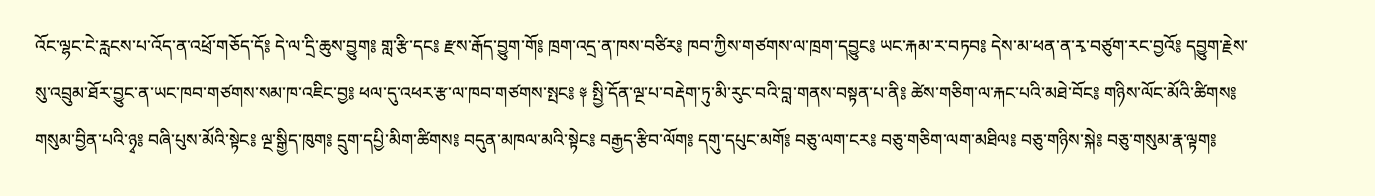འོང་ལྷང་ངེ་རླངས་པ་འོད་ན་འཕྲོ་གཅོད་དོ༔ དེ་ལ་དྲི་ཆུས་བྱུག༔ གླ་རྩི་དང༔ རྫས་རྒོད་བྱུག་གོ༔ ཁྲག་འདྲ་ན་ཁས་བཙིར༔ ཁབ་ཀྱིས་གཙགས་ལ་ཁྲག་དབྱུང༔ ཡང་རྐམ་ར་བཏབ༔ དེས་མ་ཕན་ན་རྭ་བཙུག་རང་བྱའོ༔ དབྱུག་རྗེས་སུ་འབྲུམ་ཐོར་བྱུང་ན་ཡང་ཁབ་གཙགས་སམ་ཁ་འཇིང་བྱ༔ ཕལ་དུ་འཕར་རྩ་ལ་ཁབ་གཙགས་སྤང༔ ༈ སྤྱི་དོན་ལྔ་པ་བརྡེག་ཏུ་མི་རུང་བའི་བླ་གནས་བསྟན་པ་ནི༔ ཚེས་གཅིག་ལ་རྐང་པའི་མཐེ་བོང༔ གཉིས་ལོང་མོའི་ཚིགས༔ གསུམ་བྱིན་པའི་ཉྭ༔ བཞི་པུས་མོའི་སྟེང༔ ལྔ་སྒྱིད་ཁུག༔ དྲུག་དཔྱི་མིག་ཚིགས༔ བདུན་མཁལ་མའི་སྟེང༔ བརྒྱད་རྩིབ་ལོག༔ དགུ་དཔུང་མགོ༔ བཅུ་ལག་ངར༔ བཅུ་གཅིག་ལག་མཐིལ༔ བཅུ་གཉིས་སྐེ༔ བཅུ་གསུམ་རྣ་ལྟག༔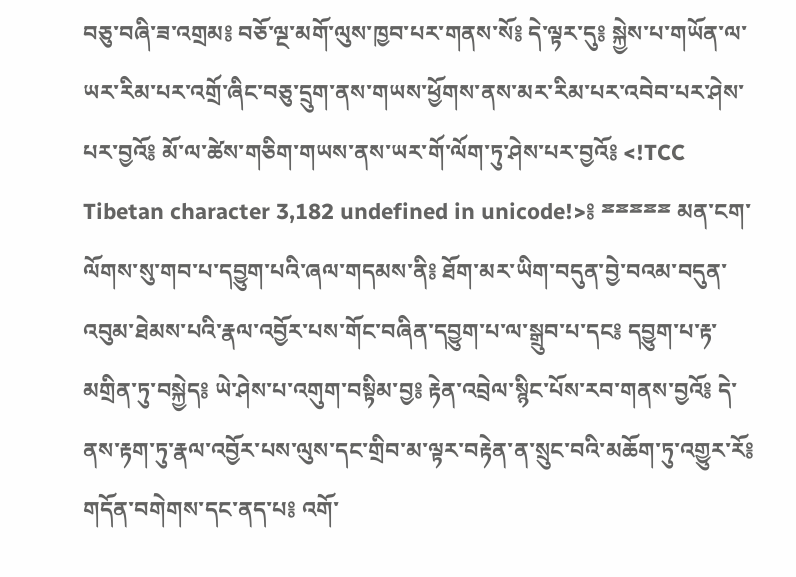བཅུ་བཞི་ཟ་འགྲམ༔ བཅོ་ལྔ་མགོ་ལུས་ཁྱབ་པར་གནས་སོ༔ དེ་ལྟར་དུ༔ སྐྱེས་པ་གཡོན་ལ་ཡར་རིམ་པར་འགྲོ་ཞིང་བཅུ་དྲུག་ནས་གཡས་ཕྱོགས་ནས་མར་རིམ་པར་འབེབ་པར་ཤེས་པར་བྱའོ༔ མོ་ལ་ཚེས་གཅིག་གཡས་ནས་ཡར་གོ་ལོག་ཏུ་ཤེས་པར་བྱའོ༔ <!TCC Tibetan character 3,182 undefined in unicode!>༔ ྈྈྈྈྈ མན་ངག་ལོགས་སུ་གབ་པ་དབྱུག་པའི་ཞལ་གདམས་ནི༔ ཐོག་མར་ཡིག་བདུན་བྱེ་བའམ་བདུན་འབུམ་ཐེམས་པའི་རྣལ་འབྱོར་པས་གོང་བཞིན་དབྱུག་པ་ལ་སྒྲུབ་པ་དང༔ དབྱུག་པ་རྟ་མགྲིན་ཏུ་བསྐྱེད༔ ཡེ་ཤེས་པ་འགུག་བསྟིམ་བྱ༔ རྟེན་འབྲེལ་སྙིང་པོས་རབ་གནས་བྱའོ༔ དེ་ནས་རྟག་ཏུ་རྣལ་འབྱོར་པས་ལུས་དང་གྲིབ་མ་ལྟར་བརྟེན་ན་སྲུང་བའི་མཆོག་ཏུ་འགྱུར་རོ༔ གདོན་བགེགས་དང་ནད་པ༔ འགོ་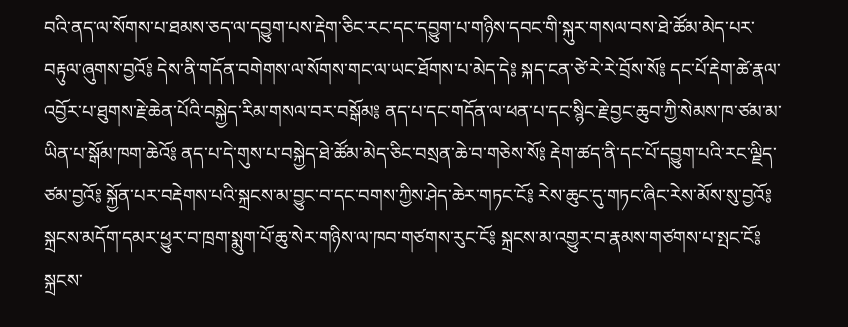བའི་ནད་ལ་སོགས་པ་ཐམས་ཅད་ལ་དབྱུག་པས་རྡེག་ཅིང་རང་དང་དབྱུག་པ་གཉིས་དབང་གི་སྐུར་གསལ་བས་ཐེ་ཚོམ་མེད་པར་བརྟུལ་ཞུགས་བྱའོ༔ དེས་ནི་གདོན་བགེགས་ལ་སོགས་གང་ལ་ཡང་ཐོགས་པ་མེད་དེ༔ སྐད་ངན་ཙེ་རེ་རེ་བྲོས་སོ༔ དང་པོ་རྡེག་ཚེ་རྣལ་འབྱོར་པ་ཐུགས་རྗེ་ཆེན་པོའི་བསྐྱེད་རིམ་གསལ་བར་བསྒོམ༔ ནད་པ་དང་གདོན་ལ་ཕན་པ་དང་སྙིང་རྗེ་བྱང་ཆུབ་ཀྱི་སེམས་ཁ་ཙམ་མ་ཡིན་པ་སྒོམ་ཁག་ཆེའོ༔ ནད་པ་དེ་གུས་པ་བསྐྱེད་ཐེ་ཚོམ་མེད་ཅིང་བསྲན་ཆེ་བ་གཅེས་སོ༔ རྡེག་ཚད་ནི་དང་པོ་དབྱུག་པའི་རང་ལྗིད་ཙམ་བྱའོ༔ སྐྱོན་པར་བརྡེགས་པའི་སྐྲངས་མ་བྱུང་བ་དང་བགས་ཀྱིས་ཤེད་ཆེར་གཏང་ངོ༔ རེས་ཆུང་དུ་གཏང་ཞིང་རེས་མོས་སུ་བྱའོ༔ སྐྲངས་མདོག་དམར་ཕྱུར་བ་ཁྲག་སྨུག་པོ་ཆུ་སེར་གཉིས་ལ་ཁབ་གཙགས་རུང་ངོ༔ སྐྲངས་མ་འགྱུར་བ་རྣམས་གཙགས་པ་སྤང་ངོ༔ སྐྲངས་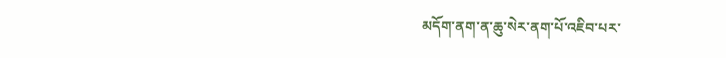མདོག་ནག་ན་ཆུ་སེར་ནག་པོ་འཇིབ་པར་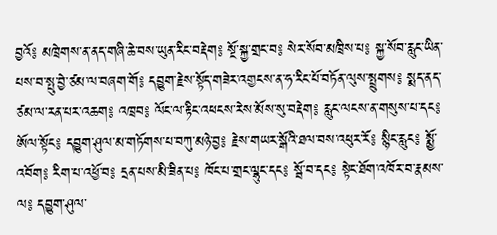བྱའོ༔ མཁྲེགས་ན་ནད་གཞི་ཆེ་བས་ཡུན་རིང་བརྡེག༔ སྔོ་སྐྱ་གྲང་བ༔ སེར་སོབ་མཁྲིས་པ༔ སྐྱ་སོབ་རླུང་ཡིན་པས་བ་སྤུ་བྱེ་ཙམ་ལ་བཞག་གོ༔ དབྱུག་རྗེས་སྟོད་གཟེར་འགྱངས་ན་ཧ་རིང་པོ་བཏོན་ལུས་སྤྲུགས༔ སྨད་ནད་ཙམ་ལ་རན་པར་འཆག༔ འཁྲབ༔ ལོང་ལ་རྟིང་འཕངས་རེས་མོས་སུ་བརྡེག༔ རླུང་ལངས་ན་གསུས་པ་དང༔ ཨོལ་སྟོང༔ དབྱུག་ཤུལ་མ་གཏོགས་པ་བཀུ་མཉེ་བྱ༔ རྗེས་གཡར་སྒོའི་ཐལ་བས་འཕུར་རོ༔ སྙིང་རླུང༔ སྨྱོ་འབོག༔ རིག་པ་འཕྱོ་བ༔ དྲན་པས་མི་ཟིན་པ༔ ཁོང་པ་གྲང་ལྷུང་དང༔ སྦོ་བ་དང༔ སྟེང་ཐོག་འཁོར་བ་རྣམས་ལ༔ དབྱུག་ཤུལ་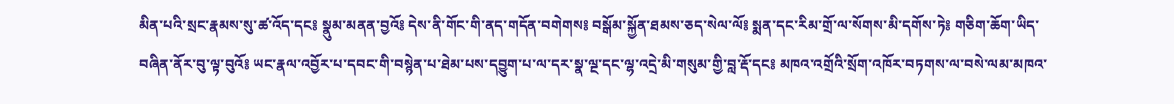མིན་པའི་སྲང་རྣམས་སུ་ཚ་འོད་དང༔ སྣུམ་མནན་བྱའོ༔ དེས་ནི་གོང་གི་ནད་གདོན་བགེགས༔ བསྒོམ་སྐྱོན་ཐམས་ཅད་སེལ་ལོ༔ སྨན་དང་རིམ་གྲོ་ལ་སོགས་མི་དགོས་ཏེ༔ གཅིག་ཆོག་ཡིད་བཞིན་ནོར་བུ་ལྟ་བུའོ༔ ཡང་རྣལ་འབྱོར་པ་དབང་གི་བསྙེན་པ་ཐེམ་པས་དབྱུག་པ་ལ་དར་སྣ་ལྔ་དང་ལྷ་འདྲེ་མི་གསུམ་གྱི་བླ་རྡོ་དང༔ མཁའ་འགྲོའི་སྲོག་འཁོར་བཏགས་ལ་བསེ་ལམ་མཁའ་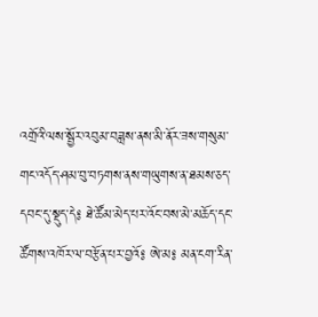འགྲོའི་ལས་སྦྱོར་འབུམ་བཟླས་ནས་མི་ནོར་ཟས་གསུམ་གང་འདོད་ཤམ་བུ་བཏགས་ནས་གཡུགས་ན་ཐམས་ཅད་དབང་དུ་སྡུད་དེ༔ ཐེ་ཚོམ་མེད་པར་འོང་བས་མེ་མཆོད་དང་ཚོགས་འཁོར་ལ་བརྩོན་པར་བྱའོ༔ ཨེ་མ༔ མན་ངག་རིན་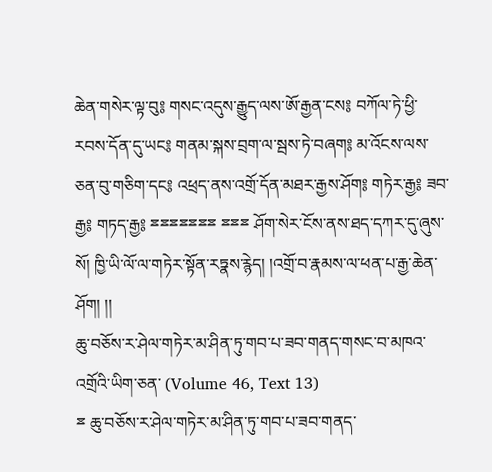ཆེན་གསེར་ལྟ་བུ༔ གསང་འདུས་རྒྱུད་ལས་ཨོ་རྒྱན་ངས༔ བཀོལ་ཏེ་ཕྱི་རབས་དོན་དུ་ཡང༔ གནམ་སྐས་བྲག་ལ་སྦས་ཏེ་བཞག༔ མ་འོངས་ལས་ཅན་བུ་གཅིག་དང༔ འཕྲད་ནས་འགྲོ་དོན་མཐར་རྒྱས་ཤོག༔ གཏེར་རྒྱ༔ ཟབ་རྒྱ༔ གཏད་རྒྱ༔ ྈྈྈྈྈྈྈ ྈྈྈ ཤོག་སེར་ངོས་ནས་ཐད་དཀར་དུ་ཞུས་སོ། ཁྱི་ཡི་ལོ་ལ་གཏེར་སྟོན་རཏྣས་རྙེད། །འགྲོ་བ་རྣམས་ལ་ཕན་པ་རྒྱ་ཆེན་ཤོག། །།
ཆུ་བཅོས་ར་ཤེལ་གཏེར་མ་ཤིན་ཏུ་གབ་པ་ཟབ་གནད་གསང་བ་མཁའ་འགྲོའི་ཡིག་ཅན་ (Volume 46, Text 13)
ྈ ཆུ་བཅོས་ར་ཤེལ་གཏེར་མ་ཤིན་ཏུ་གབ་པ་ཟབ་གནད་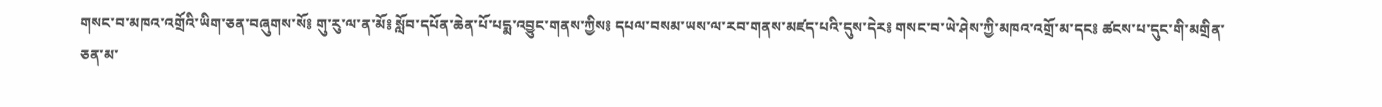གསང་བ་མཁའ་འགྲོའི་ཡིག་ཅན་བཞུགས་སོ༔ གུ་རུ་ལ་ན་མོ༔ སློབ་དཔོན་ཆེན་པོ་པདྨ་འབྱུང་གནས་ཀྱིས༔ དཔལ་བསམ་ཡས་ལ་རབ་གནས་མཛད་པའི་དུས་དེར༔ གསང་བ་ཡེ་ཤེས་ཀྱི་མཁའ་འགྲོ་མ་དང༔ ཚངས་པ་དུང་གི་མགྲིན་ཅན་མ་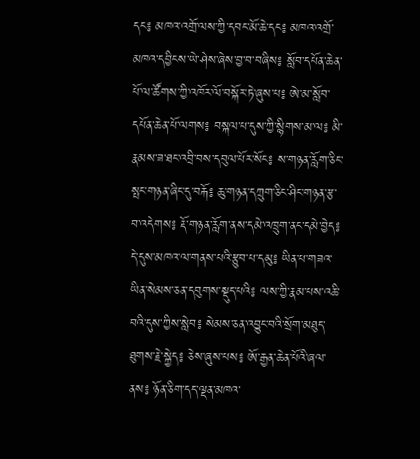དང༔ མཁའ་འགྲོ་ལས་ཀྱི་དབང་མོ་ཆེ་དང༔ མཁའ་འགྲོ་མཁའ་དབྱིངས་ཡེ་ཤེས་ཞེས་བྱ་བ་བཞིས༔ སློབ་དཔོན་ཆེན་པོ་ལ་ཚོགས་ཀྱི་འཁོར་ལོ་བསྐོར་ཏེ་ཞུས་པ༔ ཨེ་མ་སློབ་དཔོན་ཆེན་པོ་ལགས༔ བསྐལ་པ་དུས་ཀྱི་སྙིགས་མ་ལ༔ མི་རྣམས་ཟ་ཐང་འབྲི་བས་དབུལ་པོར་སོང༔ ས་གཉན་རློག་ཅིང་སྤང་གཉན་ཞིང་དུ་བརྐོ༔ ཆུ་གཉན་དཀྲུག་ཅིང་ཤིང་གཉན་རྩ་བ་འདེགས༔ རྡོ་གཉན་རློག་ནས་དམེ་འཁྲུག་ནང་དམེ་བྱེད༔ དེ་དུས་མཁའ་ལ་གནས་པའི་རྩུབ་པ་དམུ༔ ཡིན་པ་གཟའ་ཡིན་སེམས་ཅན་དབུགས་སྡུད་པའི༔ ལས་ཀྱི་རྣམ་པས་འཆི་བའི་དུས་ཀྱིས་སླེབ༔ སེམས་ཅན་འབྱུང་བའི་སྲོག་མཐུད་ཐུགས་རྗེ་སྐྱེད༔ ཅེས་ཞུས་པས༔ ཨོ་རྒྱན་ཆེན་པོའི་ཞལ་ནས༔ ཉོན་ཅིག་དད་ལྡན་མཁའ་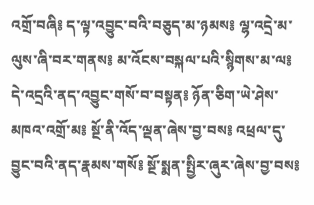འགྲོ་བཞི༔ ད་ལྟ་འབྱུང་བའི་བཅུད་མ་ཉམས༔ ལྷ་འདྲེ་མ་ལུས་ཞི་བར་གནས༔ མ་འོངས་བསྐལ་པའི་སྙིགས་མ་ལ༔ དེ་འདྲའི་ནད་འབྱུང་གསོ་བ་བསྟན༔ ཉོན་ཅིག་ཡེ་ཤེས་མཁའ་འགྲོ་མ༔ སྔོ་ནི་འོད་ལྡན་ཞེས་བྱ་བས༔ འཕྲལ་དུ་བྱུང་བའི་ནད་རྣམས་གསོ༔ སྔོ་སྨན་སྤྱིར་ཞུར་ཞེས་བྱ་བས༔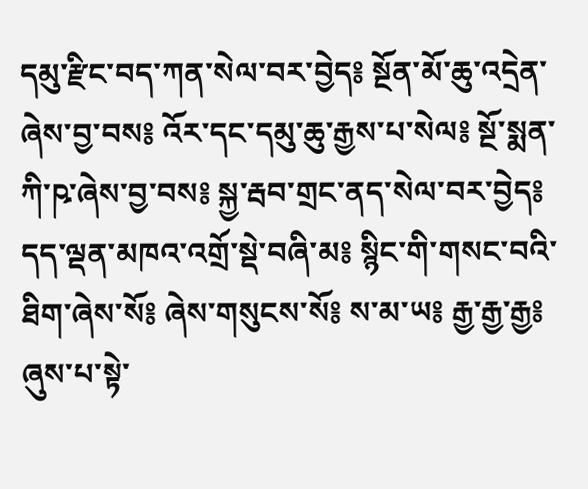དམུ་རྫིང་བད་ཀན་སེལ་བར་བྱེད༔ སྔོན་མོ་ཆུ་འདྲེན་ཞེས་བྱ་བས༔ འོར་དང་དམུ་ཆུ་རྒྱས་པ་སེལ༔ སྔོ་སྨན་ཀི་ཥ་ཞེས་བྱ་བས༔ སྐྱ་རྦབ་གྲང་ནད་སེལ་བར་བྱེད༔ དད་ལྡན་མཁའ་འགྲོ་སྡེ་བཞི་མ༔ སྙིང་གི་གསང་བའི་ཐིག་ཞེས་སོ༔ ཞེས་གསུངས་སོ༔ ས་མ་ཡ༔ རྒྱ་རྒྱ་རྒྱ༔ ཞུས་པ་སྟེ་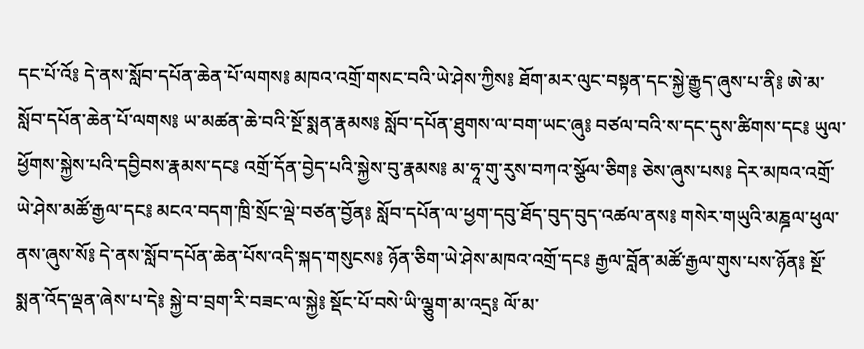དང་པོ་འོ༔ དེ་ནས་སློབ་དཔོན་ཆེན་པོ་ལགས༔ མཁའ་འགྲོ་གསང་བའི་ཡེ་ཤེས་ཀྱིས༔ ཐོག་མར་ལུང་བསྟན་དང་སྐྱེ་རྒྱུད་ཞུས་པ་ནི༔ ཨེ་མ་སློབ་དཔོན་ཆེན་པོ་ལགས༔ ཡ་མཚན་ཆེ་བའི་སྔོ་སྨན་རྣམས༔ སློབ་དཔོན་ཐུགས་ལ་བག་ཡང་ཞུ༔ བཙལ་བའི་ས་དང་དུས་ཚིགས་དང༔ ཡུལ་ཕྱོགས་སྐྱེས་པའི་དབྱིབས་རྣམས་དང༔ འགྲོ་དོན་བྱེད་པའི་སྐྱེས་བུ་རྣམས༔ མ་ཧཱ་གུ་རུས་བཀའ་སྩོལ་ཅིག༔ ཅེས་ཞུས་པས༔ དེར་མཁའ་འགྲོ་ཡེ་ཤེས་མཚོ་རྒྱལ་དང༔ མངའ་བདག་ཁྲི་སྲོང་ལྡེ་བཙན་བྱོན༔ སློབ་དཔོན་ལ་ཕྱག་དབུ་ཐོད་བུད་བུད་འཚལ་ནས༔ གསེར་གཡུའི་མཎྜལ་ཕུལ་ནས་ཞུས་སོ༔ དེ་ནས་སློབ་དཔོན་ཆེན་པོས་འདི་སྐད་གསུངས༔ ཉོན་ཅིག་ཡེ་ཤེས་མཁའ་འགྲོ་དང༔ རྒྱལ་བློན་མཚོ་རྒྱལ་གུས་པས་ཉོན༔ སྔོ་སྨན་འོད་ལྡན་ཞེས་པ་དེ༔ སྐྱེ་བ་བྲག་རི་བཟང་ལ་སྐྱེ༔ སྡོང་པོ་བསེ་ཡི་ལྕུག་མ་འདྲ༔ ལོ་མ་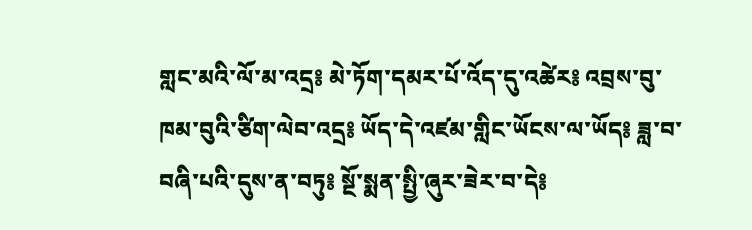གླང་མའི་ལོ་མ་འདྲ༔ མེ་ཏོག་དམར་པོ་འོད་དུ་འཚེར༔ འབྲས་བུ་ཁམ་བུའི་ཙིག་ལེབ་འདྲ༔ ཡོད་དེ་འཛམ་གླིང་ཡོངས་ལ་ཡོད༔ ཟླ་བ་བཞི་པའི་དུས་ན་བཏུ༔ སྔོ་སྨན་སྤྱི་ཞུར་ཟེར་བ་དེ༔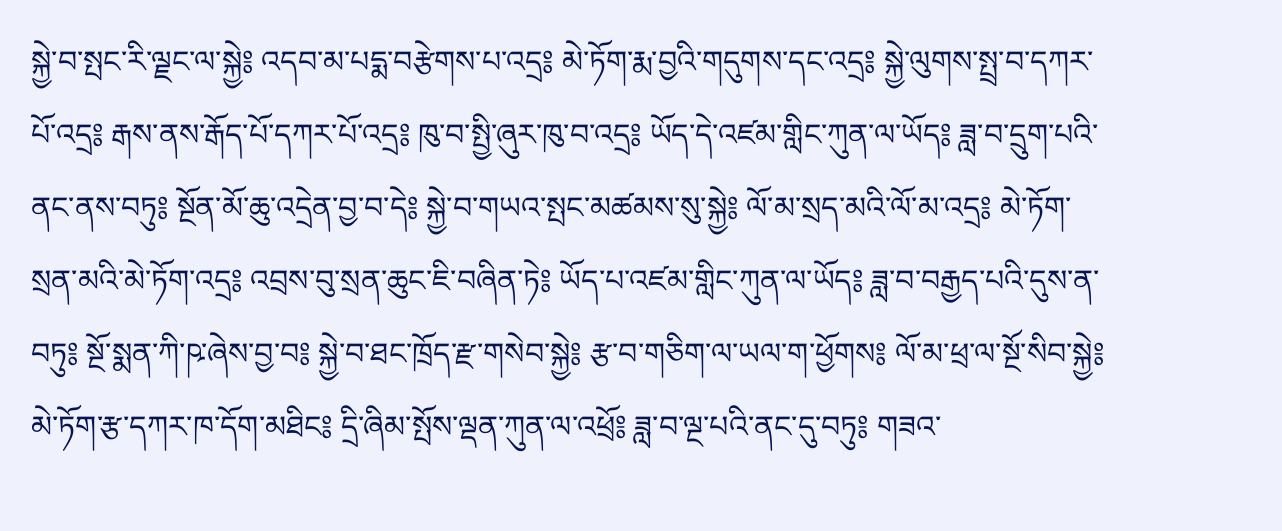སྐྱེ་བ་སྤང་རི་ལྗང་ལ་སྐྱེ༔ འདབ་མ་པདྨ་བརྩེགས་པ་འདྲ༔ མེ་ཏོག་རྨ་བྱའི་གདུགས་དང་འདྲ༔ སྐྱེ་ལུགས་སྤྲ་བ་དཀར་པོ་འདྲ༔ རྒས་ནས་རྒོད་པོ་དཀར་པོ་འདྲ༔ ཁུ་བ་སྤྱི་ཞུར་ཁུ་བ་འདྲ༔ ཡོད་དེ་འཛམ་གླིང་ཀུན་ལ་ཡོད༔ ཟླ་བ་དྲུག་པའི་ནང་ནས་བཏུ༔ སྔོན་མོ་ཆུ་འདྲེན་བྱ་བ་དེ༔ སྐྱེ་བ་གཡའ་སྤང་མཚམས་སུ་སྐྱེ༔ ལོ་མ་སྲད་མའི་ལོ་མ་འདྲ༔ མེ་ཏོག་སྲན་མའི་མེ་ཏོག་འདྲ༔ འབྲས་བུ་སྲན་ཆུང་ཇི་བཞིན་ཏེ༔ ཡོད་པ་འཛམ་གླིང་ཀུན་ལ་ཡོད༔ ཟླ་བ་བརྒྱད་པའི་དུས་ན་བཏུ༔ སྔོ་སྨན་ཀི་ཥ་ཞེས་བྱ་བ༔ སྐྱེ་བ་ཐང་ཁྲོད་རྫ་གསེབ་སྐྱེ༔ རྩ་བ་གཅིག་ལ་ཡལ་ག་ཕྱོགས༔ ལོ་མ་ཕྲ་ལ་སྔོ་སིབ་སྐྱེ༔ མེ་ཏོག་རྩ་དཀར་ཁ་དོག་མཐིང༔ དྲི་ཞིམ་སྤོས་ལྡན་ཀུན་ལ་འཕྲོ༔ ཟླ་བ་ལྔ་པའི་ནང་དུ་བཏུ༔ གཟའ་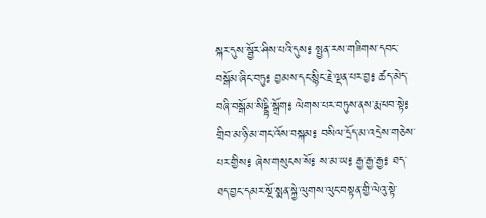སྐར་དུས་སྦྱོར་ཤིས་པའི་དུས༔ སྤྱན་རས་གཟིགས་དབང་བསྒོམ་ཞིང་བཏུ༔ བྱམས་དང་སྙིང་རྗེ་ལྡན་པར་བྱ༔ ཚད་མེད་བཞི་བསྒོམ་སིདྡྷི་སྒྲོག༔ ལེགས་པར་བཏུས་ནས་རྨ་ཕབ་སྟེ༔ གྲིབ་མ་ཉི་མ་གང་འོས་བསྐམ༔ བསིལ་དྲོད་མ་འདྲེས་གཅེས་པར་གྱིས༔ ཞེས་གསུངས་སོ༔ ས་མ་ཡ༔ རྒྱ་རྒྱ་རྒྱ༔ ཐད་ཐད་བྱང་དམར་སྔོ་སྨན་སྐྱེ་ལུགས་ལུང་བསྟན་གྱི་ལེའུ་སྟེ་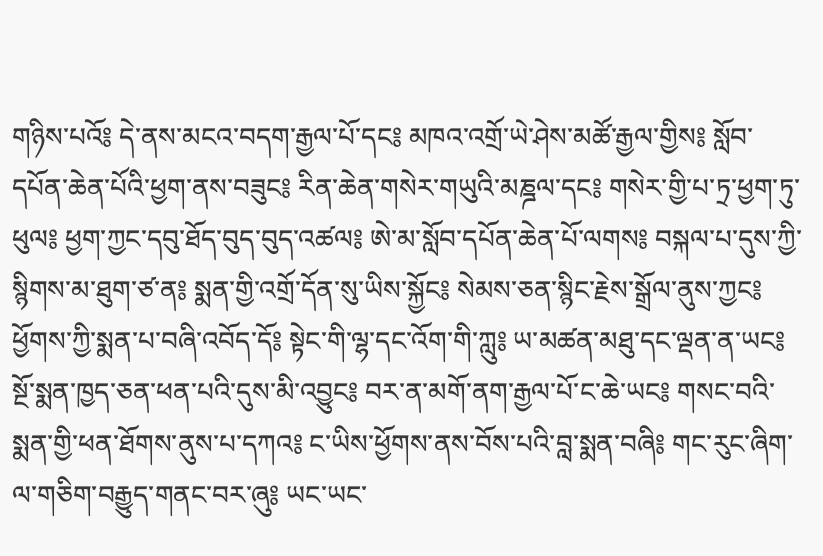གཉིས་པའོ༔ དེ་ནས་མངའ་བདག་རྒྱལ་པོ་དང༔ མཁའ་འགྲོ་ཡེ་ཤེས་མཚོ་རྒྱལ་གྱིས༔ སློབ་དཔོན་ཆེན་པོའི་ཕྱག་ནས་བཟུང༔ རིན་ཆེན་གསེར་གཡུའི་མཎྜལ་དང༔ གསེར་གྱི་པ་ཏྲ་ཕྱག་ཏུ་ཕུལ༔ ཕྱག་ཀྱང་དབུ་ཐོད་བུད་བུད་འཚལ༔ ཨེ་མ་སློབ་དཔོན་ཆེན་པོ་ལགས༔ བསྐལ་པ་དུས་ཀྱི་སྙིགས་མ་ཐུག་ཙ་ན༔ སྨན་གྱི་འགྲོ་དོན་སུ་ཡིས་སྐྱོང༔ སེམས་ཅན་སྙིང་རྗེས་སྒྲོལ་ནུས་ཀྱང༔ ཕྱོགས་ཀྱི་སྨན་པ་བཞི་འབོད་དོ༔ སྟེང་གི་ལྷ་དང་འོག་གི་ཀླུ༔ ཡ་མཚན་མཐུ་དང་ལྡན་ན་ཡང༔ སྔོ་སྨན་ཁྱད་ཅན་ཕན་པའི་དུས་མི་འབྱུང༔ བར་ན་མགོ་ནག་རྒྱལ་པོ་ང་ཆེ་ཡང༔ གསང་བའི་སྨན་གྱི་ཕན་ཐོགས་ནུས་པ་དཀའ༔ ང་ཡིས་ཕྱོགས་ནས་བོས་པའི་བླ་སྨན་བཞི༔ གང་རུང་ཞིག་ལ་གཅིག་བརྒྱུད་གནང་བར་ཞུ༔ ཡང་ཡང་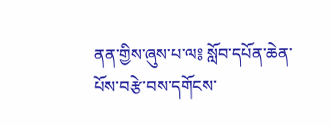ནན་གྱིས་ཞུས་པ་ལ༔ སློབ་དཔོན་ཆེན་པོས་བརྩེ་བས་དགོངས་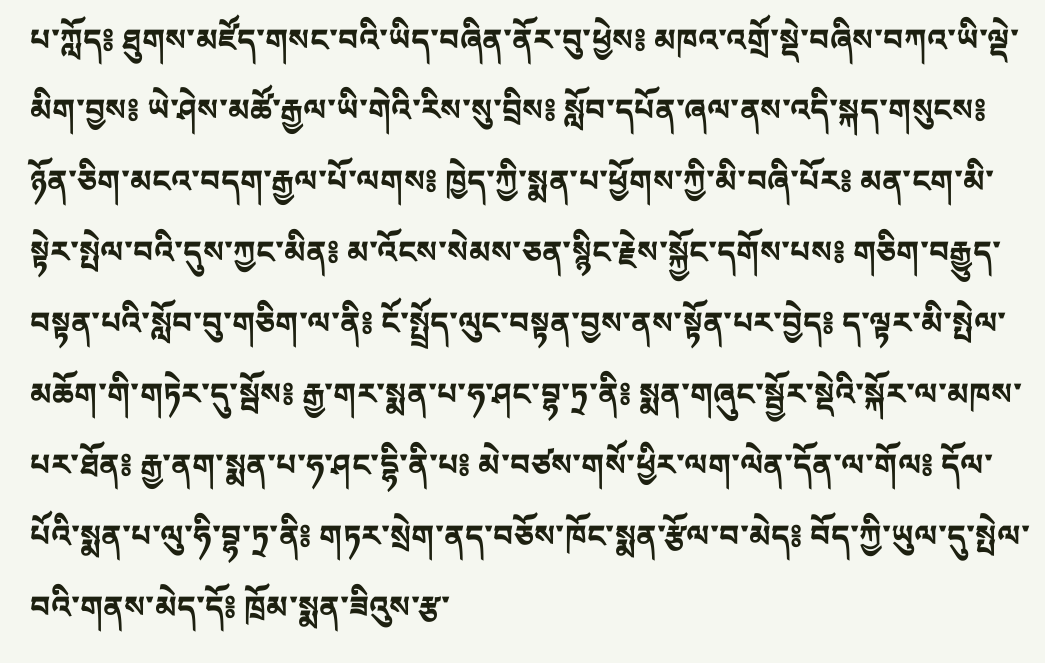པ་ཀློད༔ ཐུགས་མཛོད་གསང་བའི་ཡིད་བཞིན་ནོར་བུ་ཕྱེས༔ མཁའ་འགྲོ་སྡེ་བཞིས་བཀའ་ཡི་ལྡེ་མིག་བྱས༔ ཡེ་ཤེས་མཚོ་རྒྱལ་ཡི་གེའི་རིས་སུ་བྲིས༔ སློབ་དཔོན་ཞལ་ནས་འདི་སྐད་གསུངས༔ ཉོན་ཅིག་མངའ་བདག་རྒྱལ་པོ་ལགས༔ ཁྱེད་ཀྱི་སྨན་པ་ཕྱོགས་ཀྱི་མི་བཞི་པོར༔ མན་ངག་མི་སྟེར་སྤེལ་བའི་དུས་ཀྱང་མིན༔ མ་འོངས་སེམས་ཅན་སྙིང་རྗེས་སྐྱོང་དགོས་པས༔ གཅིག་བརྒྱུད་བསྟན་པའི་སློབ་བུ་གཅིག་ལ་ནི༔ ངོ་སྤྲོད་ལུང་བསྟན་བྱས་ནས་སྟོན་པར་བྱེད༔ ད་ལྟར་མི་སྤེལ་མཆོག་གི་གཏེར་དུ་སྦོས༔ རྒྱ་གར་སྨན་པ་ཧ་ཤང་བྷ་ཏྲ་ནི༔ སྨན་གཞུང་སྦྱོར་སྡེའི་སྐོར་ལ་མཁས་པར་ཐོན༔ རྒྱ་ནག་སྨན་པ་ཧ་ཤང་དྷི་ནི་པ༔ མེ་བཙས་གསོ་ཕྱིར་ལག་ལེན་དོན་ལ་གོལ༔ དོལ་པོའི་སྨན་པ་ལུ་ཧི་བྷ་ཏྲ་ནི༔ གཏར་སྲེག་ནད་བཅོས་ཁོང་སྨན་རྩོལ་བ་མེད༔ བོད་ཀྱི་ཡུལ་དུ་སྤེལ་བའི་གནས་མེད་དོ༔ ཁྲོམ་སྨན་ཟིའུས་རྩ་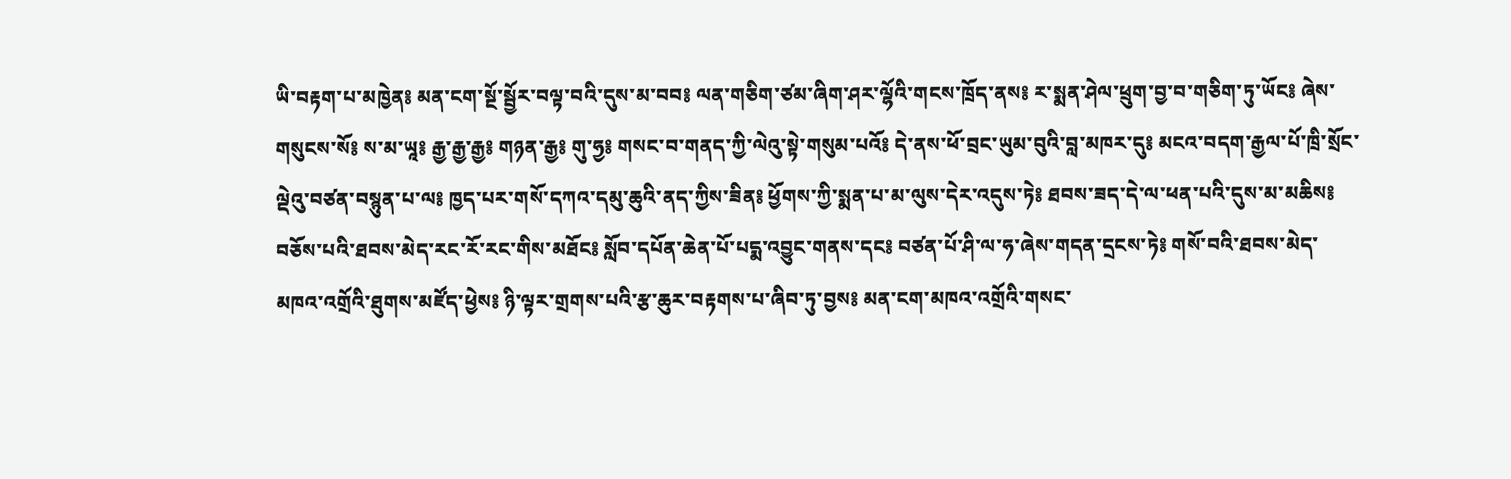ཡི་བརྟག་པ་མཁྱེན༔ མན་ངག་སྔོ་སྦྱོར་བལྟ་བའི་དུས་མ་བབ༔ ལན་གཅིག་ཙམ་ཞིག་ཤར་ལྷོའི་གངས་ཁྲོད་ནས༔ ར་སྨན་ཤེལ་ཕྲུག་བྱ་བ་གཅིག་ཏུ་ཡོང༔ ཞེས་གསུངས་སོ༔ ས་མ་ཡཱ༔ རྒྱ་རྒྱ་རྒྱ༔ གཉན་རྒྱ༔ གུ་ཧྱ༔ གསང་བ་གནད་ཀྱི་ལེའུ་སྟེ་གསུམ་པའོ༔ དེ་ནས་ཕོ་བྲང་ཡུམ་བུའི་བླ་མཁར་དུ༔ མངའ་བདག་རྒྱལ་པོ་ཁྲི་སྲོང་ལྡེའུ་བཙན་བསྙུན་པ་ལ༔ ཁྱད་པར་གསོ་དཀའ་དམུ་ཆུའི་ནད་ཀྱིས་ཟིན༔ ཕྱོགས་ཀྱི་སྨན་པ་མ་ལུས་དེར་འདུས་ཏེ༔ ཐབས་ཟད་དེ་ལ་ཕན་པའི་དུས་མ་མཆིས༔ བཅོས་པའི་ཐབས་མེད་རང་རོ་རང་གིས་མཐོང༔ སློབ་དཔོན་ཆེན་པོ་པདྨ་འབྱུང་གནས་དང༔ བཙན་པོ་ཤི་ལ་ཧ་ཞེས་གདན་དྲངས་ཏེ༔ གསོ་བའི་ཐབས་མེད་མཁའ་འགྲོའི་ཐུགས་མཛོད་ཕྱེས༔ ཉི་ལྟར་གྲགས་པའི་རྩ་ཆུར་བརྟགས་པ་ཞིབ་ཏུ་བྱས༔ མན་ངག་མཁའ་འགྲོའི་གསང་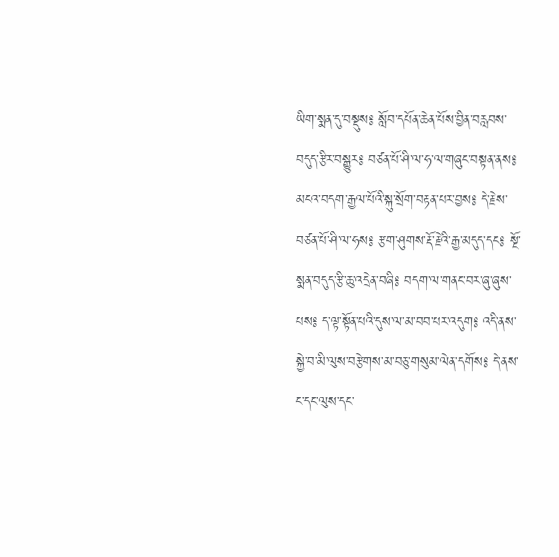ཡིག་སྨན་དུ་བསྡུས༔ སློབ་དཔོན་ཆེན་པོས་བྱིན་བརླབས་བདུད་རྩིར་བསྒྱུར༔ བཙན་པོ་ཤི་ལ་ཧ་ལ་གཞུང་བསྟན་ནས༔ མངའ་བདག་རྒྱལ་པོའི་སྐུ་སྲོག་བརྟན་པར་བྱས༔ དེ་རྗེས་བཙན་པོ་ཤི་ལ་ཧས༔ རྩག་ཤུགས་རྡོ་རྗེའི་རྒྱ་མདུད་དང༔ སྔོ་སྨན་བདུད་རྩི་ཆུ་འདྲེན་བཞི༔ བདག་ལ་གནང་བར་ཞུ་ཞུས་པས༔ ད་ལྟ་སྟོན་པའི་དུས་ལ་མ་བབ་པར་འདུག༔ འདི་ནས་སྐྱེ་བ་མི་ལུས་བརྩེགས་མ་བཅུ་གསུམ་ལེན་དགོས༔ དེ་ནས་ང་དང་ལུས་དང་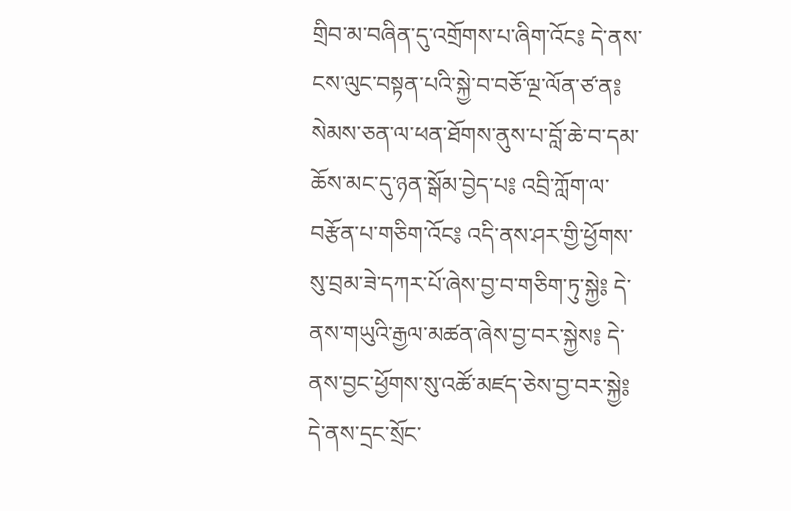གྲིབ་མ་བཞིན་དུ་འགྲོགས་པ་ཞིག་འོང༔ དེ་ནས་ངས་ལུང་བསྟན་པའི་སྐྱེ་བ་བཅོ་ལྔ་ལོན་ཙ་ན༔ སེམས་ཅན་ལ་ཕན་ཐོགས་ནུས་པ་བློ་ཆེ་བ་དམ་ཆོས་མང་དུ་ཉན་སྒོམ་བྱེད་པ༔ འབྲི་ཀློག་ལ་བརྩོན་པ་གཅིག་འོང༔ འདི་ནས་ཤར་གྱི་ཕྱོགས་སུ་བྲམ་ཟེ་དཀར་པོ་ཞེས་བྱ་བ་གཅིག་ཏུ་སྐྱེ༔ དེ་ནས་གཡུའི་རྒྱལ་མཚན་ཞེས་བྱ་བར་སྐྱེས༔ དེ་ནས་བྱང་ཕྱོགས་སུ་འཚོ་མཛད་ཅེས་བྱ་བར་སྐྱེ༔ དེ་ནས་དྲང་སྲོང་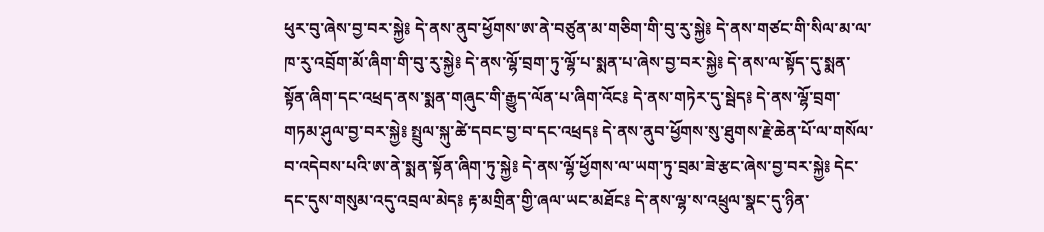ཕུར་བུ་ཞེས་བྱ་བར་སྐྱེ༔ དེ་ནས་ནུབ་ཕྱོགས་ཨ་ནེ་བཙུན་མ་གཅིག་གི་བུ་རུ་སྐྱེ༔ དེ་ནས་གཙང་གི་སིལ་མ་ལ་ཁ་རུ་འབྲོག་མོ་ཞིག་གི་བུ་རུ་སྐྱེ༔ དེ་ནས་ལྷོ་བྲག་ཏུ་ལྷོ་པ་སྨན་པ་ཞེས་བྱ་བར་སྐྱེ༔ དེ་ནས་ལ་སྟོད་དུ་སྨན་སྟོན་ཞིག་དང་འཕྲད་ནས་སྨན་གཞུང་གི་རྒྱུད་ལོན་པ་ཞིག་འོང༔ དེ་ནས་གཏེར་དུ་སྦེད༔ དེ་ནས་ལྷོ་བྲག་གཏམ་ཤུལ་བྱ་བར་སྐྱེ༔ སྤྲུལ་སྐུ་ཚེ་དབང་བྱ་བ་དང་འཕྲད༔ དེ་ནས་ནུབ་ཕྱོགས་སུ་ཐུགས་རྗེ་ཆེན་པོ་ལ་གསོལ་བ་འདེབས་པའི་ཨ་ནེ་སྨན་སྟོན་ཞིག་ཏུ་སྐྱེ༔ དེ་ནས་ལྷོ་ཕྱོགས་ལ་ཡག་ཏུ་བྲམ་ཟེ་རྩང་ཞེས་བྱ་བར་སྐྱེ༔ དེང་དང་དུས་གསུམ་འདུ་འབྲལ་མེད༔ རྟ་མགྲིན་གྱི་ཞལ་ཡང་མཐོང༔ དེ་ནས་ལྷ་ས་འཕྲུལ་སྣང་དུ་ཉིན་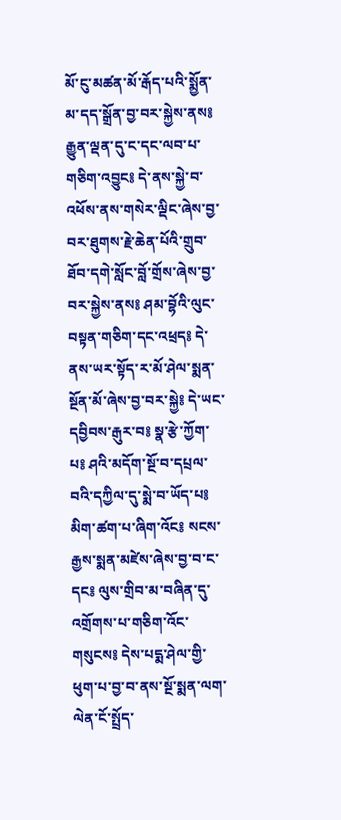མོ་ངུ་མཚན་མོ་རྒོད་པའི་སྨྱོན་མ་དད་སྒྲོན་བྱ་བར་སྐྱེས་ནས༔ རྒྱུན་ལྡན་དུ་ང་དང་ལབ་པ་གཅིག་འབྱུང༔ དེ་ནས་སྐྱེ་བ་འཕོས་ནས་གསེར་ལྡིང་ཞེས་བྱ་བར་ཐུགས་རྗེ་ཆེན་པོའི་གྲུབ་ཐོབ་དགེ་སློང་བློ་གྲོས་ཞེས་བྱ་བར་སྐྱེས་ནས༔ ཤམ་བྷོའི་ལུང་བསྟན་གཅིག་དང་འཕྲད༔ དེ་ནས་ཡར་སྟོད་ར་མོ་ཤེལ་སྨན་སྔོན་མོ་ཞེས་བྱ་བར་སྐྱེ༔ དེ་ཡང་དབྱིབས་རྒུར་བ༔ སྣ་རྩེ་ཀྱོག་པ༔ ཤའི་མདོག་སྔོ་བ་དཔྲལ་བའི་དཀྱིལ་དུ་སྨེ་བ་ཡོད་པ༔ མིག་ཚག་པ་ཞིག་འོང༔ སངས་རྒྱས་སྨན་མཛེས་ཞེས་བྱ་བ་ང་དང༔ ལུས་གྲིབ་མ་བཞིན་དུ་འགྲོགས་པ་གཅིག་འོང་གསུངས༔ དེས་པདྨ་ཤེལ་གྱི་ཕུག་པ་བྱ་བ་ནས་སྔོ་སྨན་ལག་ལེན་ངོ་སྤྲོད་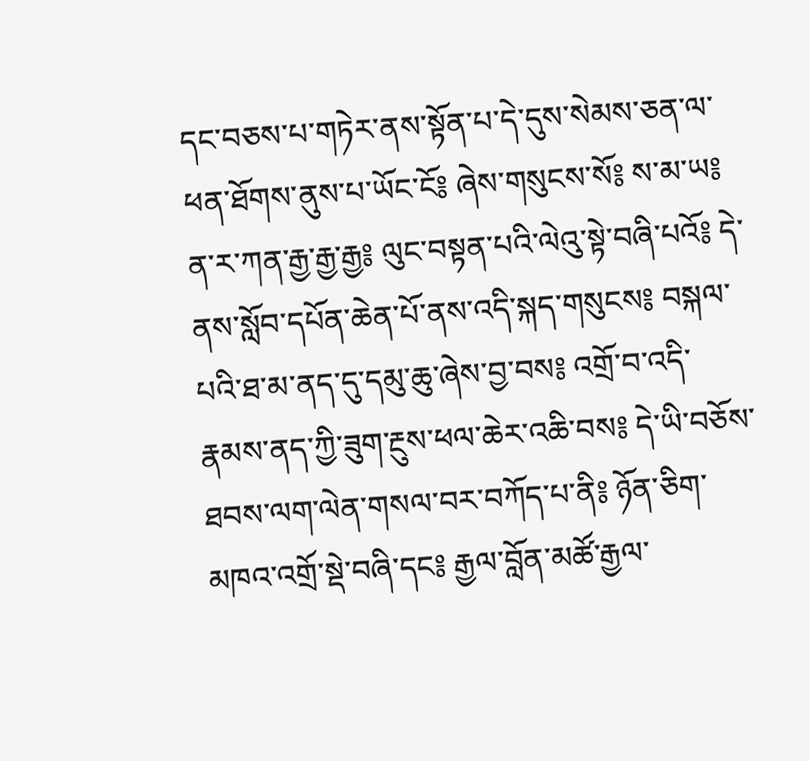དང་བཅས་པ་གཏེར་ནས་སྟོན་པ་དེ་དུས་སེམས་ཅན་ལ་ཕན་ཐོགས་ནུས་པ་ཡོང་ངོ༔ ཞེས་གསུངས་སོ༔ ས་མ་ཡ༔ ན་ར་ཀན་རྒྱ་རྒྱ་རྒྱ༔ ལུང་བསྟན་པའི་ལེའུ་སྟེ་བཞི་པའོ༔ དེ་ནས་སློབ་དཔོན་ཆེན་པོ་ནས་འདི་སྐད་གསུངས༔ བསྐལ་པའི་ཐ་མ་ནད་དུ་དམུ་ཆུ་ཞེས་བྱ་བས༔ འགྲོ་བ་འདི་རྣམས་ནད་ཀྱི་ཟུག་རྔུས་ཕལ་ཆེར་འཆི་བས༔ དེ་ཡི་བཅོས་ཐབས་ལག་ལེན་གསལ་བར་བཀོད་པ་ནི༔ ཉོན་ཅིག་མཁའ་འགྲོ་སྡེ་བཞི་དང༔ རྒྱལ་བློན་མཚོ་རྒྱལ་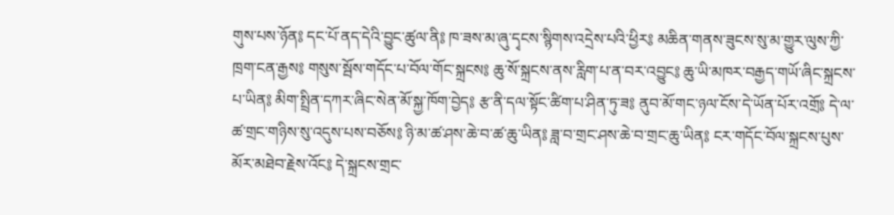གུས་པས་ཉོན༔ དང་པོ་ནད་དེའི་བྱུང་ཚུལ་ནི༔ ཁ་ཟས་མ་ཞུ་དྭངས་སྙིགས་འདྲེས་པའི་ཕྱིར༔ མཆིན་གནས་ཟུངས་སུ་མ་གྱུར་ལུས་ཀྱི་ཁྲག་ངན་རྒྱས༔ གསུས་སྦོས་གདོང་པ་བོལ་གོང་སྐྲངས༔ ཆུ་སོ་སྐྲངས་ནས་རླིག་པ་ན་བར་འབྱུང༔ ཆུ་ཡི་མཁར་བརྒྱད་གཡོ་ཞིང་སྐྲངས་པ་ཡིན༔ མིག་སྤྲིན་དཀར་ཞིང་སེན་མོ་སྐྱ་ཁོག་བྱེད༔ རྩ་ནི་དལ་སྟོང་ཚིག་པ་ཤིན་ཏུ་ཟ༔ ནུབ་མོ་གང་ཉལ་ངོས་དེ་ཡོན་པོར་འགྲོ༔ དེ་ལ་ཚ་གྲང་གཉིས་སུ་འདུས་པས་བཅོས༔ ཉི་མ་ཚ་ཤས་ཆེ་བ་ཚ་ཆུ་ཡིན༔ ཟླ་བ་གྲང་ཤས་ཆེ་བ་གྲང་ཆུ་ཡིན༔ ངར་གདོང་བོལ་སྐྲངས་པུས་མོར་མཐེབ་རྗེས་འོང༔ དེ་སྐྲངས་གྲང་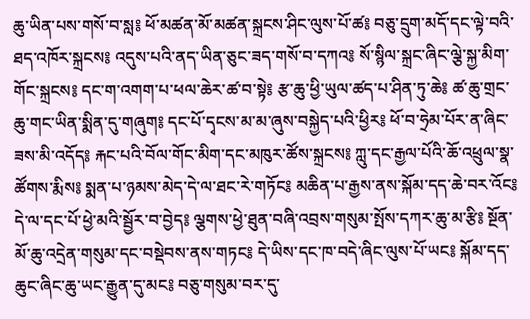ཆུ་ཡིན་པས་གསོ་བ་སླ༔ ཕོ་མཚན་མོ་མཚན་སྐྲངས་ཤིང་ལུས་པོ་ཚ༔ བཅུ་དྲུག་མདོ་དང་ལྟེ་བའི་ཐད་འཁོར་སྐྲངས༔ འདུས་པའི་ནད་ཡིན་ཅུང་ཟད་གསོ་བ་དཀའ༔ སོ་སྙིལ་སྐྲང་ཞིང་ལྕེ་སྐྱ་མིག་གོང་སྐྲངས༔ དང་ག་འགག་པ་ཕལ་ཆེར་ཚ་བ་སྟེ༔ རྩ་ཆུ་ཕྱི་ཡུལ་ཚད་པ་ཤིན་ཏུ་ཆེ༔ ཚ་ཆུ་གྲང་ཆུ་གང་ཡིན་སྨིན་དུ་གཞུག༔ དང་པོ་དྭངས་མ་མ་ཞུས་བསྐྱེད་པའི་ཕྱིར༔ ཕོ་བ་ཧྲེམ་པོར་ན་ཞིང་ཟས་མི་འདོད༔ རྐང་པའི་བོལ་གོང་མིག་དང་མཁུར་ཚོས་སྐྲངས༔ ཀླུ་དང་རྒྱལ་པོའི་ཆོ་འཕྲུལ་སྣ་ཚོགས་རྨིས༔ སྨན་པ་ཉམས་མེད་དེ་ལ་ཐང་རེ་གཏོང༔ མཆིན་པ་རྒྱས་ནས་སྐོམ་དད་ཆེ་བར་འོང༔ དེ་ལ་དང་པོ་ཕྱེ་མའི་སྦྱོར་བ་བྱེད༔ ལྕགས་ཕྱེ་ཐུན་བཞི་འབྲས་གསུམ་སྤོས་དཀར་ཆུ་མ་རྩི༔ སྔོན་མོ་ཆུ་འདྲེན་གསུམ་དང་བསྡེབས་ནས་གཏང༔ དེ་ཡིས་དང་ཁ་བདེ་ཞིང་ལུས་པོ་ཡང༔ སྐོམ་དད་ཆུང་ཞིང་ཆུ་ཡང་རྒྱུན་དུ་མང༔ བཅུ་གསུམ་བར་དུ་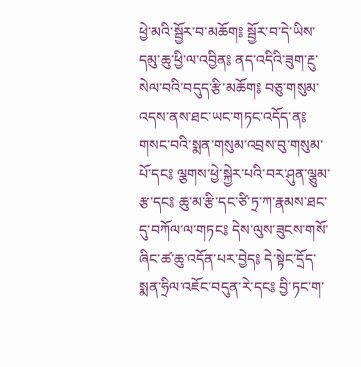ཕྱེ་མའི་སྦྱོར་བ་མཆོག༔ སྦྱོར་བ་དེ་ཡིས་དམུ་ཆུ་ཕྱི་ལ་འབྱིན༔ ནད་འདིའི་ཟུག་རྔུ་སེལ་བའི་བདུད་རྩི་མཆོག༔ བཅུ་གསུམ་འདས་ནས་ཐང་ཡང་གཏང་འདོད་ན༔ གསང་བའི་སྨན་གསུམ་འབྲས་བུ་གསུམ་པོ་དང༔ ལྕགས་ཕྱེ་སྐྱེར་པའི་བར་ཤུན་ལྕུམ་རྩ་དང༔ ཆུ་མ་རྩི་དང་ཙི་ཏྲ་ཀ་རྣམས་ཐང་དུ་བཀོལ་ལ་གཏང༔ དེས་ལུས་ཟུངས་གསོ་ཞིང་ཚ་ཆུ་འདོན་པར་བྱེད༔ དེ་སྟེང་དྲོད་སྨན་ཧྲིལ་འཇོང་བདུན་རེ་དང༔ བྱི་ཏང་ག་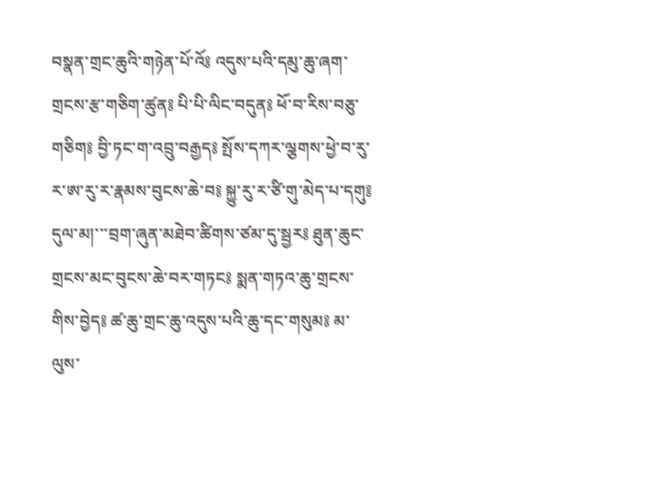བསྣན་གྲང་ཆུའི་གཉེན་པོ་འོ༔ འདུས་པའི་དམུ་ཆུ་ཞག་གྲངས་རྩ་གཅིག་ཚུན༔ པི་པི་ལིང་བདུན༔ ཕོ་བ་རིས་བཅུ་གཅིག༔ བྱི་ཏང་ག་འབྲུ་བརྒྱད༔ སྤོས་དཀར་ལྕགས་ཕྱེ་བ་རུ་ར་ཨ་རུ་ར་རྣམས་བུངས་ཆེ་བ༔ སྐྱུ་རུ་ར་ཙི་གུ་མེད་པ་དགུ༔ དུལ་མ།་་་བྲག་ཞུན་མཐེབ་ཚིགས་ཙམ་དུ་སྦྱར༔ ཐུན་ཆུང་གྲངས་མང་བུངས་ཆེ་བར་གཏང༔ སྨན་གཏའ་ཆུ་གྲངས་གིས་བྱེད༔ ཚ་ཆུ་གྲང་ཆུ་འདུས་པའི་ཆུ་དང་གསུམ༔ མ་ལུས་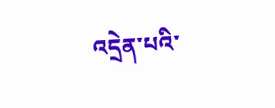འདྲེན་པའི་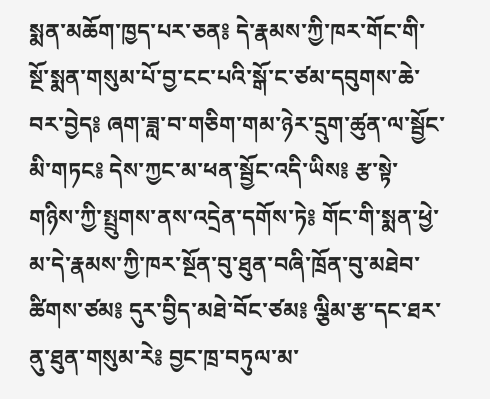སྨན་མཆོག་ཁྱད་པར་ཅན༔ དེ་རྣམས་ཀྱི་ཁར་གོང་གི་སྔོ་སྨན་གསུམ་པོ་བྱ་ངང་པའི་སྒོ་ང་ཙམ་དབུགས་ཆེ་བར་བྱེད༔ ཞག་ཟླ་བ་གཅིག་གམ་ཉེར་དྲུག་ཚུན་ལ་སྦྱོང་མི་གཏང༔ དེས་ཀྱང་མ་ཕན་སྦྱོང་འདི་ཡིས༔ རྩ་སྟེ་གཉིས་ཀྱི་སྤྲུགས་ནས་འདྲེན་དགོས་ཏེ༔ གོང་གི་སྨན་ཕྱེ་མ་དེ་རྣམས་ཀྱི་ཁར་སྔོན་བུ་ཐུན་བཞི་ཁྲོན་བུ་མཐེབ་ཚིགས་ཙམ༔ དུར་བྱིད་མཐེ་བོང་ཙམ༔ ལྕིམ་རྩ་དང་ཐར་ནུ་ཐུན་གསུམ་རེ༔ བྱང་ཁྲ་བཏུལ་མ་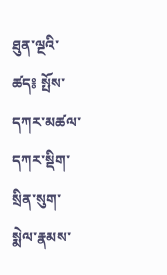ཐུན་ལྔའི་ཚད༔ སྤོས་དཀར་མཚལ་དཀར་སྡིག་སྲིན་སུག་སྨེལ་རྣམས་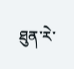ཐུན་རེ་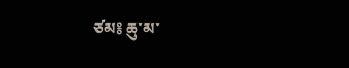ཙམ༔ ཆུ་མ་